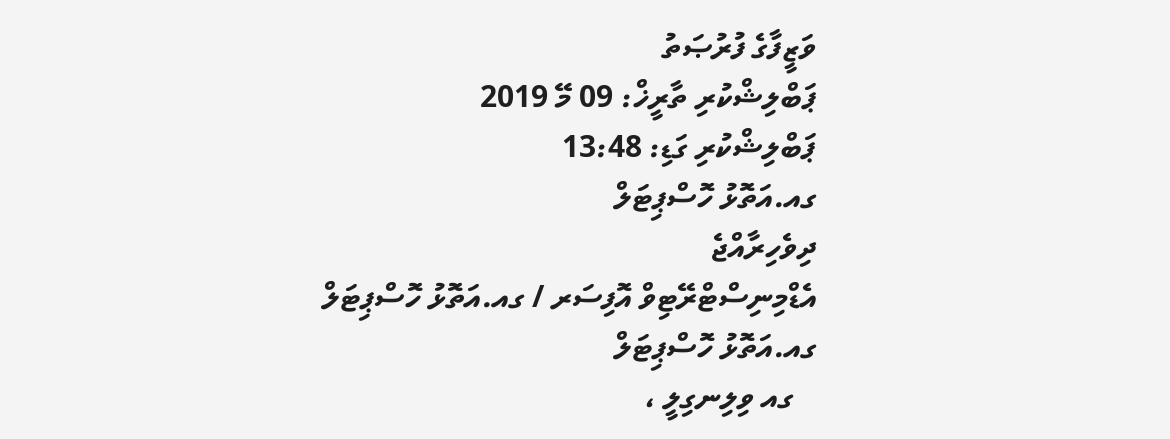ވަޒީފާގެ ފުރުޞަތު
ޕަބްލިޝްކުރި ތާރީޚް: 09 މޭ 2019
ޕަބްލިޝްކުރި ގަޑި: 13:48
ގއ.އަތޮޅު ހޮސްޕިޓަލް
ދިވެހިރާއްޖެ
އެޑްމިނިސްޓްރޭޓިވް އޮފިސަރ / ގއ.އަތޮޅު ހޮސްޕިޓަލް
ގއ.އަތޮޅު ހޮސްޕިޓަލް
   ގއ ވިލިނގިލީ ،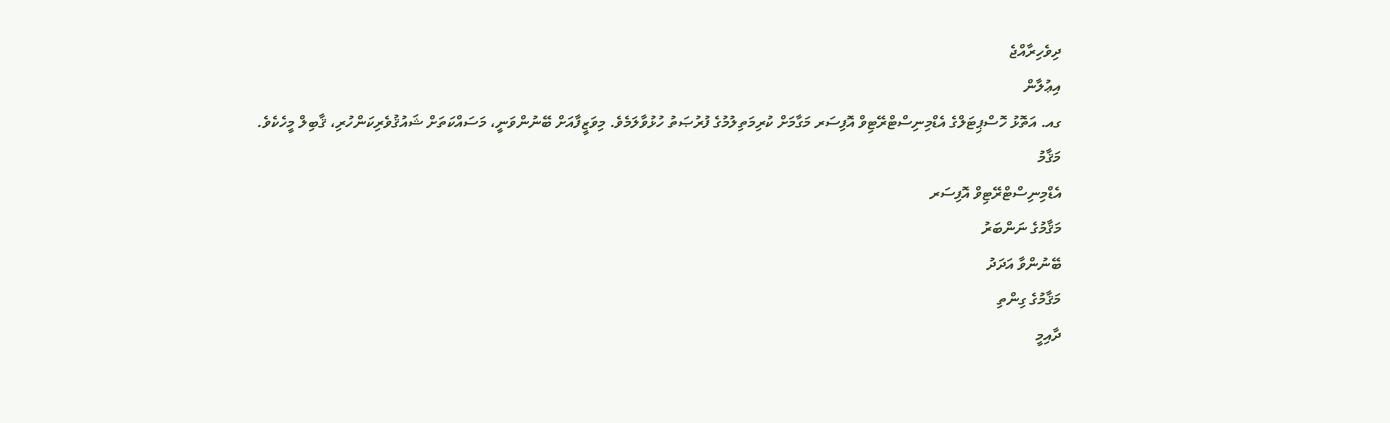ދިވެހިރާއްޖެ
އިޢުލާން
ގއ. އަތޮޅު ހޮސްޕިޓަލްގެ އެޑްމިނިސްޓްރޭޓިވް އޮފިސަރ މަގާމަށް ކުރިމަތިލުމުގެ ފުރުޞަތު ހުޅުވާލަމެވެ. މިވަޒީފާއަށް ބޭނުންވަނީ، މަސައްކަތަށް ޝައުޤުވެރިކަންހުރި، ޤާބިލް މީހެކެވެ.
މަޤާމު
އެޑްމިނިސްޓްރޭޓިވް އޮފިސަރ
މަޤާމުގެ ނަންބަރު
ބޭނުންވާ އަދަދު
މަޤާމުގެ ގިންތި
ދާއިމީ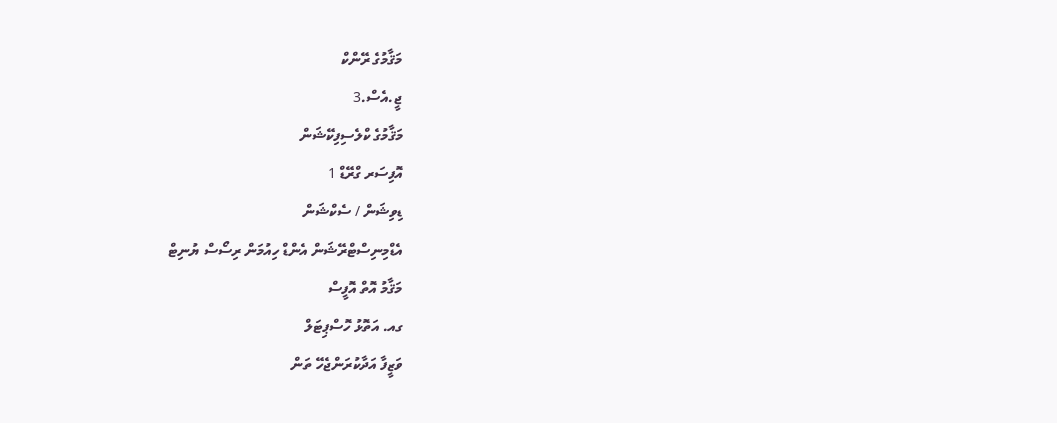މަޤާމުގެ ރޭންކް
ޖީ.އެސް.3
މަޤާމުގެ ކްލެސިފިކޭޝަން
އޮފިސަރ ގްރޭޑް 1
ޑިވިޝަން / ސެކްޝަން
އެޑްމިނިސްޓްރޭޝަން އެންޑް ހިއުމަން ރިސޯސް ޔުނިޓް
މަޤާމު އޮތް އޮފީސް
ގއ. އަތޮޅު ހޮސްޕިޓަލް
ވަޒީފާ އަދާކުރަންޖެހޭ ތަން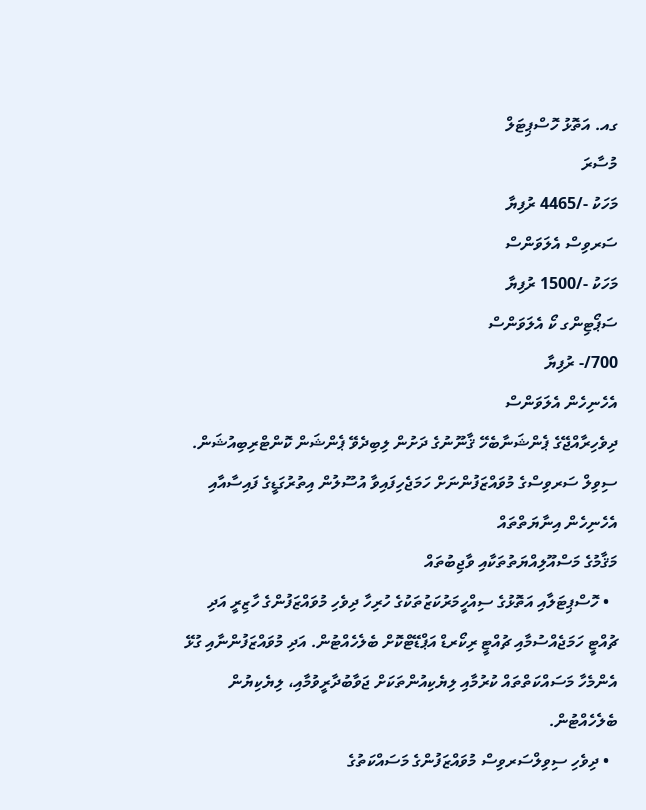ގއ. އަތޮޅު ހޮސްޕިޓަލް
މުސާރަ
މަހަކު -/4465 ރުފިޔާ
ސަރވިސް އެލަވަންސް
މަހަކު -/1500 ރުފިޔާ
ސަޕޯޓިންގ ކޯ އެލަވަންސް
700/- ރުފިޔާ
އެހެނިހެން އެލަވަންސް
ދިވެހިރާއްޖޭގެ ޕެންޝަނާބެހޭ ޤާނޫނުގެ ދަށުން ލިބިދެވޭ ޕެންޝަން ކޮންޓްރިބިއުޝަން.
ސިވިލް ސަރވިސްގެ މުވައްޒަފުންނަށް ހަމަޖެހިފައިވާ އުސޫލުން އިތުރުގަޑީގެ ފައިސާއާއި އެހެނިހެން އިނާޔަތްތައް
މަޤާމުގެ މަސްއޫލިއްޔަތުތަކާއި ވާޖިބުތައް
  • ހޮސްޕިޓަލާއި އަތޮޅުގެ ސިއްހީމަރުކަޒުތަކުގެ ހުރިހާ ދިވެހި މުވައްޒަފުންގެ ހާޒިރީ އަދި ޗުއްޓީ ހަމަޖެއްސުމާއި ޗުއްޓީ ރިކޯރޑް އަޕްޑޭޓްކޮށް ބެލެހެއްޓުން. އަދި މުވައްޒަފުންނާއި ގުޅޭ އެންމެހާ މަސައްކަތްތައް ކުރުމާއި ލިޔެކިއުންތަކަށް ޖަވާބުދާރީވުމާއި، ލިޔެކިޔުން ބެލެހެއްޓުން.
  • ދިވެހި ސިވިލްސަރވިސް މުވައްޒަފުންގެ މަސައްކަތުގެ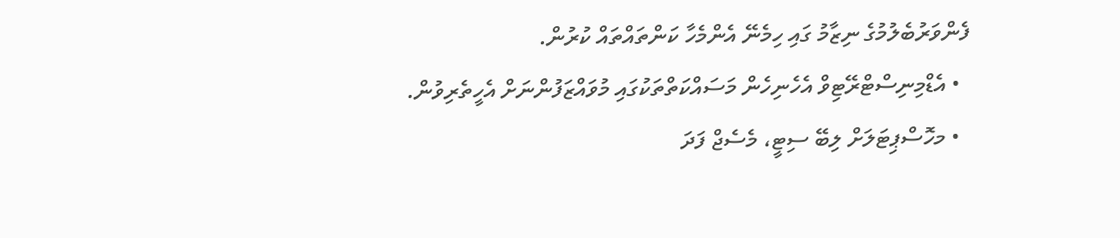ފެންވަރުބެލުމުގެ ނިޒާމު ގައި ހިމެނޭ އެންމެހާ ކަންތައްތައް ކުރުން.
  • އެޑްމިނިސްޓްރޭޓިވް އެހެނިހެން މަސައްކަތްތަކުގައި މުވައްޒަފުންނަށް އެހީތެރިވުން.
  • މހޮސްޕިޓަލަށް ލިބޭ ސިޓީ، މެސެޖް ފަދަ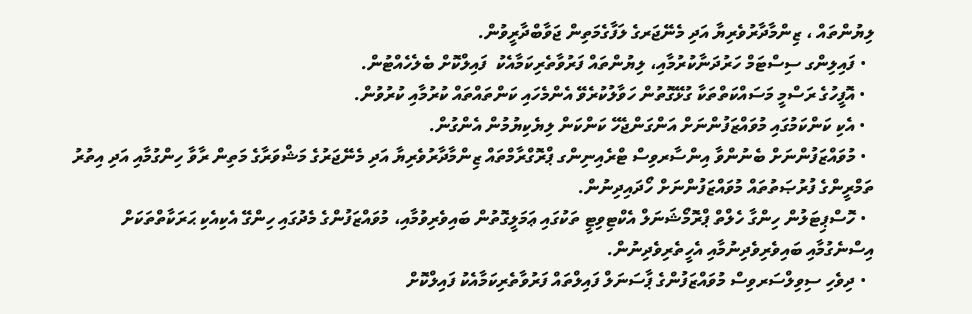ލިޔުންތައް ، ޒިންމާދާރުވެރިޔާ އަދި މެނޭޖަރގެ ލަފާގެމަތިން ޖަވާބްދާރީވުން.
  • ފައިލިންގ ސިސްޓަމް ހަރުދަނާކުރުމާއި، ލިޔުންތައް ފަރުވާތެރިކަމާއެކު  ފައިލްކޮށް ބެލެހެއްޓުން.
  • އޮފީހުގެ ރަސްމީ މަސައްކަތްތަކާ ގުޅޭގޮތުން ހަވާލުކުރެވޭ އެންމެހައި ކަންތައްތައް ކުރުމާއި ކުރުވުން.
  • އެކި ކަންކަމުގައި މުވައްޒަފުންނަށް އަންގަންޖެހޭ ކަންކަން ލިޔެކިޔުމުން އެންގުން.
  • މުވައްޒަފުންނަށް ބެނުންވާ އިންސާރވިސް ޓްރެއިނިންގ ޕްރޮގްރާމްތައް ޒިންމާދާރުވެރިޔާ އަދި މެނޭޖަރުގެ މަޝްވަރާގެ މަތިން ރާވާ ހިންގުމާއި އަދި އިތުރު ތަމްރީންގެ ފުރުޞަތުތައް މުވައްޒަފުންނަށް ހޯދައިދިނުން.
  • ހޮސްޕިޓަލުން ހިންގާ ހެލްތް ޕްރޮމޯޝަނަލް އެކްޓިވިޓީ ތަކުގައި ޢަމަލީގޮތުން ބައިވެރިވުމާއި، މުވައްޒަފުންގެ މެދުގައި ހިންގޭ އެކިއެކި ޙަރަކާތްތަކަށް އިސްނެގުމާއި ބައިވެރިވެދިނުމާއި އެހީތެރިވެދިނުން.
  • ދިވެހި ސިވިލްސަރވިސް މުވައްޒަފުންގެ ޕާސަނަލް ފައިލްތައް ފަރުވާތެރިކަމާއެކު ފައިލްކޮށް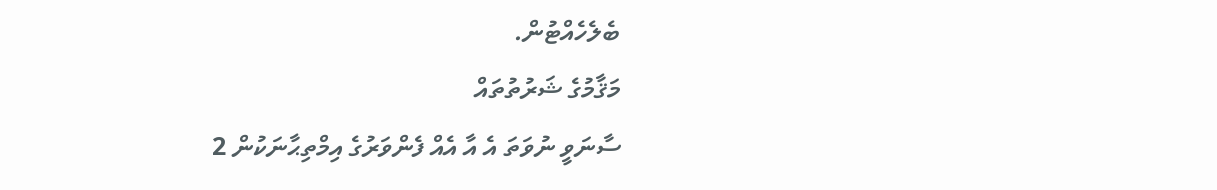ބެލެހެއްޓުން.
މަޤާމުގެ ޝަރުތުތައް
ސާނަވީ ނުވަތަ އެ އާ އެއް ފެންވަރުގެ އިމްތިޙާނަކުން 2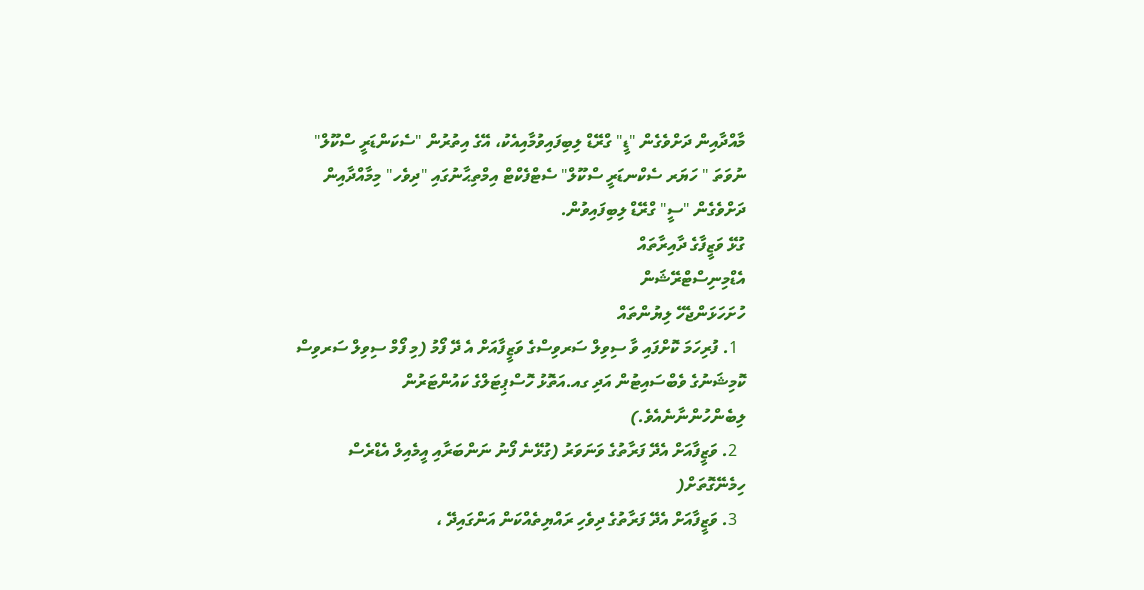މާއްދާއިން ދަށްވެގެން "ޑީ" ގްރޭޑް ލިބިފައިވުމާއިއެކު، އޭގެ އިތުރުން "ސެކަންޑަރީ ސްކޫލް" ނުވަތަ " ހަޔަރ ސެކްނޑަރީ ސްކޫލް" ސެޓްފެކްޓް އިމްތިޙާނުގައި "ދިވެހ" މިމާއްދާއިން ދަށްވެގެން "ސީ" ގްރޭޑް ލިބިފައިވުން.
ގުޅޭ ވަޒީފާގެ ދާއިރާތައް
އެޑްމިނިސްޓްރޭޝަން
ހުށަހަޅަންޖެހޭ ލިޔުންތައް
  1. ފުރިހަމަ ކޮށްފައި ވާ ސިވިލް ސަރވިސްގެ ވަޒީފާއަށް އެ ދޭ ފޯމު (މި ފޯމް ސިވިލް ސަރވިސް ކޮމިޝަނުގެ ވެބްސައިޓުން އަދި ގއ.އަތޮޅު ހޮސްޕިޓަލްގެ ކައުންޓަރުން ލިބެންހުންނާނެއެވެ.)
  2. ވަޒީފާއަށް އެދޭ ފަރާތުގެ ވަނަވަރު (ގުޅޭނެ ފޯނު ނަންބަރާއި އީމެއިލް އެޑްރެސް ހިމެނޭގޮތަށް(
  3. ވަޒީފާއަށް އެދޭ ފަރާތުގެ ދިވެހި ރައްޔިތެއްކަން އަންގައިދޭ ،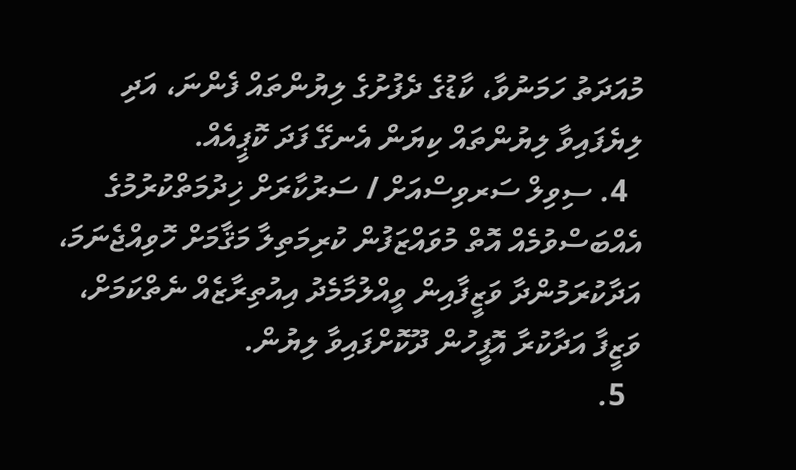މުއަދަތު ހަމަނުވާ، ކާޑުގެ ދެފުށުގެ ލިޔުންތައް ފެންނަ، އަދި ލިޔެފައިވާ ލިޔުންތައް ކިޔަން އެނގޭ ފަދަ ކޮޕީއެއް.
  4. ސިވިލް ސަރވިސްއަށް / ސަރުކާރަށް ޚިދުމަތްކުރުމުގެ އެއްބަސްވުމެއް އޮތް މުވައްޒަފުން ކުރިމަތިލާ މަޤާމަށް ހޮވިއްޖެނަމަ، އަދާކުރަމުންދާ ވަޒީފާއިން ވީއްލުމާމެދު އިއުތިރާޒެއް ނެތްކަމަށް، ވަޒީފާ އަދާކުރާ އޮފީހުން ދޫކޮށްފައިވާ ލިޔުން.
  5.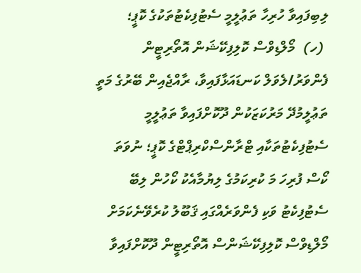ލިބިފައިވާ ހުރިހާ ތަޢުލީމީ ސެޓުފިކެޓުތަކުގެ ކޮޕީ؛
 (ހ)  މޯލްޑިވްސް ކޮލިފިކޭޝަން އޮތޯރިޓީން ފެންވަރު/ލެވަލް ކަނޑައަޅާފައިވާ، ރާއްޖެއިން ބޭރުގެ މަތީ ތަޢުލީމުދޭ މަރުކަޒަކުން ދޫކޮށްފައިވާ ތަޢުލީމީ ސެޓުފިކެޓުތަކާއި ޓްރާންސްކްރިޕްޓްގެ ކޮޕީ؛ ނުވަތަ ކޯސް ފުރިހަ މަ ކުރިކަމުގެ ލިޔުމާއެކު ކޯހުން ލިބޭ ސެޓުފިކެޓު ވަކި ފެންވަރެއްގައި ޤަބޫލު ކުރެވޭނެކަމަށް މޯލްޑިވްސް ކޮލިފިކޭޝަންސް އޮތޯރިޓީން ދޫކޮށްފައިވާ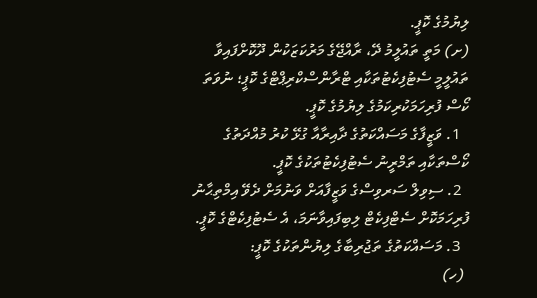ލިޔުމުގެ ކޮޕީ.
(ށ) މަތީ ތައުލީމު ދޭ، ރާއްޖޭގެ މަރުކަޒަކުން ދޫކޮށްފައިވާ ތައުލީމީ ސެޓުފިކެޓުތަކާއި ޓްރާންސްކްރިޕްޓްގެ ކޮޕީ؛ ނުވަތަ ކޯސް ފުރިހަމަކުރިކަމުގެ ލިޔުމުގެ ކޮޕީ.
  1. ވަޒީފާގެ މަސައްކަތުގެ ދާއިރާއާ ގުޅޭ ކުރު މުއްދަތުގެ ކޯސްތަކާއި ތަމްރީނު ސެޓުފިކެޓުތަކުގެ ކޮޕީ.
  2. ސިވިލް ސަރވިސްގެ ވަޒީފާއަށް ވަނުމަށް ދެވޭ އިމްތިޙާނު ފުރިހަމަކޮށް ސެޓްފިކެޓް ލިބިފައިވާނަމަ، އެ ސެޓުފިކެޓްގެ ކޮޕީ.
  3. މަސައްކަތުގެ ތަޖުރިބާގެ ލިޔުންތަކުގެ ކޮޕީ:
 (ހ)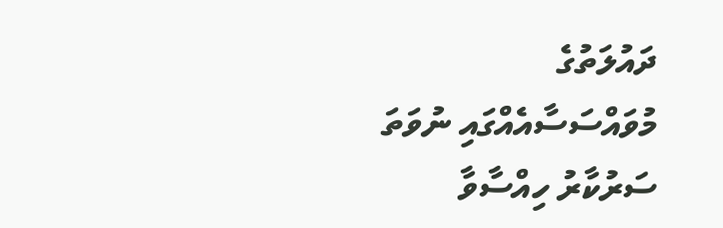ދައުލަތުގެ މުވައްސަސާއެއްގައި ނުވަތަ ސަރުކާރު ހިއްސާވާ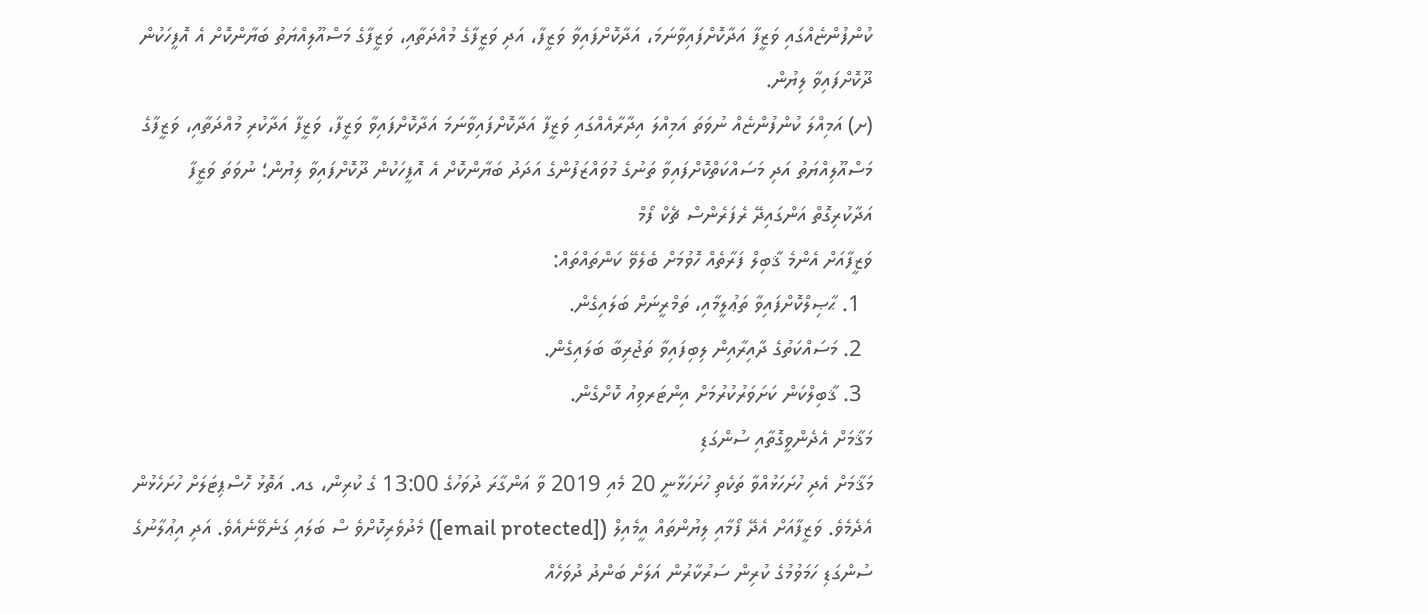ކުންފުންޏެއްގައި ވަޒީފާ އަދާކޮށްފައިވާނަމަ، އަދާކޮށްފައިވާ ވަޒީފާ، އަދި ވަޒީފާގެ މުއްދަތާއި، ވަޒީފާގެ މަސްއޫލިއްޔަތު ބަޔާންކޮށް އެ އޮފީހަކުން ދޫކޮށްފައިވާ ލިޔުން.
(ށ) އަމިއްލަ ކުންފުންޏެއް ނުވަތަ އަމިއްލަ އިދާރާއެއްގައި ވަޒީފާ އަދާކޮށްފައިވާނަމަ އަދާކޮށްފައިވާ ވަޒީފާ، ވަޒީފާ އަދާކުރި މުއްދަތާއި، ވަޒީފާގެ މަސްއޫލިއްޔަތު އަދި މަސައްކަތްކޮށްފައިވާ ތަނުގެ މުވައްޒަފުންގެ އަދަދު ބަޔާންކޮށް އެ އޮފީހަކުން ދޫކޮށްފައިވާ ލިޔުން؛ ނުވަތަ ވަޒީފާ އަދާކުރިގޮތް އަންގައިދޭ ރެފަރެންސް ޗެކް ފޯމް
ވަޒީފާއަށް އެންމެ ޤާބިލް ފަރާތެއް ހޮވުމަށް ބެލެވޭ ކަންތައްތައް:
  1. ޙާޞިލްކޮށްފައިވާ ތަޢުލީމާއި، ތަމްރީނަށް ބަލައިގެން.
  2. މަސައްކަތުގެ ދާއިރާއިން ލިބިފައިވާ ތަޖުރިބާ ބަލައިގެން.
  3. ޤާބިލްކަން ކަށަވަރުކުރުމަށް އިންޓަރވިއު ކޮށްގެން.
މަޤާމަށް އެދެންވީގޮތާއި ސުންގަޑި
މަޤާމަށް އެދި ހުށަހަޅުއްވާ ތަކެތި ހުށަހަޅާނީ 20 މެއި 2019 ވާ އަންގާރަ ދުވަހުގެ 13:00 ގެ ކުރިން، ގއ. އަތޮޅު ހޮސްޕިޓަލަށް ހުށަހެޅުން އެދެމެވެ. ވަޒީފާއަށް އެދޭ ފޯމާއި ލިޔުންތައް އީމެއިލް ([email protected]) މެދުވެރިކޮށްވެ ސް ބަލައި ގަނެވޭނެއެވެ. އަދި އިޢުލާނުގެ ސުންގަޑި ހަމަވުމުގެ ކުރިން ސަރުކާރުން އަލަށް ބަންދު ދުވަހެއް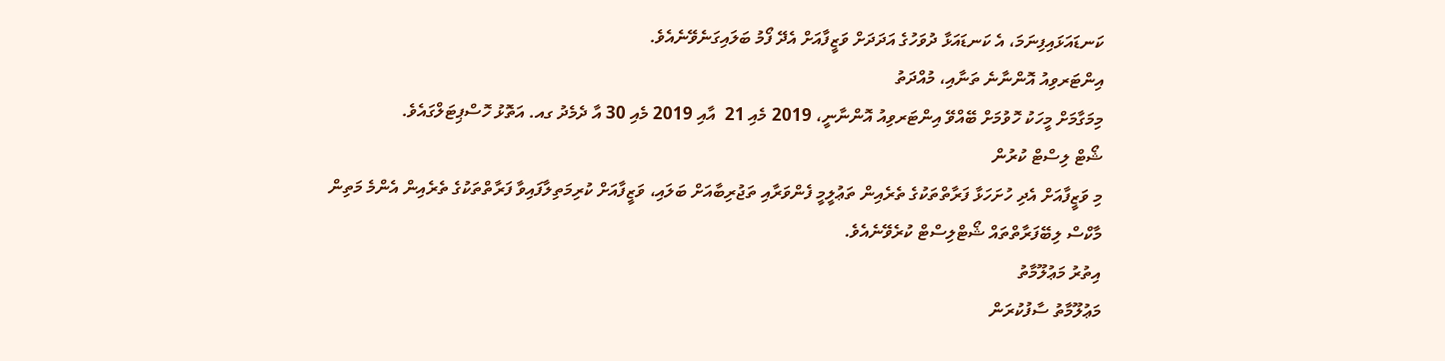ކަނޑައަޅައިފިނަމަ، އެ ކަނޑައަޅާ ދުވަހުގެ އަދަދަށް ވަޒީފާއަށް އެދޭ ފޯމު ބަލައިގަނެވޭނެއެވެ.
އިންޓަރވިއު އޮންނާނެ ތަނާއި، މުއްދަތު
މިމަގާމަށް މީހަކު ހޮވުމަށް ބޭއްވޭ އިންޓަރވިއު އޮންނާނީ، 2019 މެއި 21  އާއި 2019 މެއި 30 އާ ދެމެދު ގއ. އަތޮޅު ހޮސްޕިޓަލްގައެވެ.
ޝޯޓް ލިސްޓް ކުރުން
މި ވަޒީފާއަށް އެދި ހުށަހަޅާ ފަރާތްތަކުގެ ތެރެއިން ތަޢުލީމީ ފެންވަރާއި ތަޖުރިބާއަށް ބަލައި، ވަޒީފާއަށް ކުރިމަތިލާފައިވާ ފަރާތްތަކުގެ ތެރެއިން އެންމެ މަތިން މާކްސް ލިބޭފަރާތްތައް ޝޯޓްލިސްޓް ކުރެވޭނެއެވެ.
އިތުރު މަޢުލޫމާތު
މަޢުލޫމާތު ސާފުކުރަން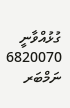ގުޅުއްވާނީ 6820070 ނަމްބަރ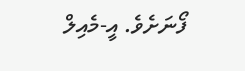ފޯނަށެވެ. އީ-މެއިލް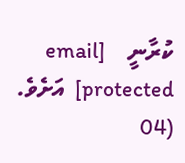ކުރާނީ    [email protected]  އަށެވެ.
(04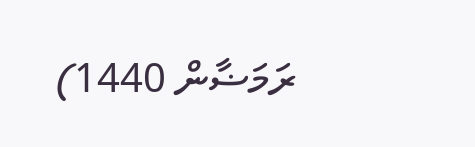ރަމަޟާން 1440)